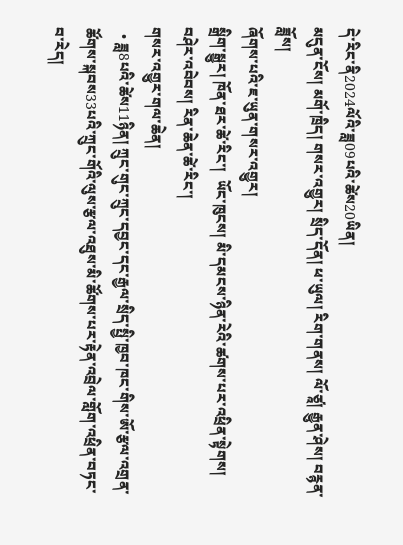དེ་རིང་ནི2024ལོའི་ཟླ09པའི་ཚེས20ཡིན།
མདུན་ངོས། མགོ་ཁྲིད། གསར་འགྱུར། སྲིད་དོན། ཕ་ཡུལ། རིག་གནས། ལོ་ཙཱ། རྒྱུན་ཤེས། བརྙན་ཟློས།
ཞོགས་པའི་ཇ་ཡུན་གསར་འགྱུར།
སྒྲིག་སྒྱུར། ཁོན་ཐར་ཚེ་རིང་།  ཡོང་ཁུངས། མི་དམངས་ཉིན་རེའི་ཚགས་པར་འཕྲིན་སྟེགས།  བཤེར་འབེབས། རིན་ཆེན་ཚེ་རིང་།
གསར་འགྱུར་གལ་ཆེན།
  • ཟླ8པའི་ཚེས11ཉིན། ཀྲུང་གུང་ཀྲུང་དབྱང་དང་རྒྱལ་སྲིད་སྤྱི་ཁྱབ་ཁང་གིས་ཨོ་རྩལ་འགྲན་ཚོགས་སྐབས33པའི་ཀྲུང་གོའི་ལུས་རྩལ་འཐུས་མི་ཚོགས་པར་རྟེན་འབྲེལ་གློག་འཕྲིན་བཏང་བ་རེད།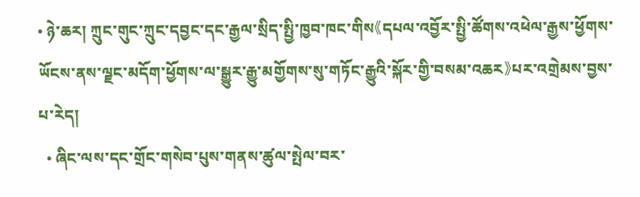• ཉེ་ཆར། ཀྲུང་གུང་ཀྲུང་དབྱང་དང་རྒྱལ་སྲིད་སྤྱི་ཁྱབ་ཁང་གིས《དཔལ་འབྱོར་སྤྱི་ཚོགས་འཕེལ་རྒྱས་ཕྱོགས་ཡོངས་ནས་ལྗང་མདོག་ཕྱོགས་ལ་སྒྱུར་རྒྱུ་མགྱོགས་སུ་གཏོང་རྒྱུའི་སྐོར་གྱི་བསམ་འཆར》པར་འགྲེམས་བྱས་པ་རེད།
  • ཞིང་ལས་དང་གྲོང་གསེབ་པུས་གནས་ཚུལ་སྤེལ་བར་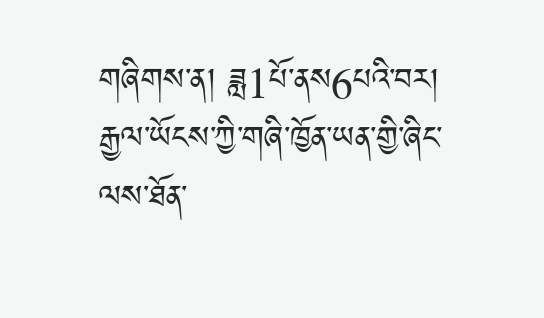གཞིགས་ན། ཟླ1པོ་ནས6པའི་བར། རྒྱལ་ཡོངས་ཀྱི་གཞི་ཁྱོན་ཡན་གྱི་ཞིང་ལས་ཐོན་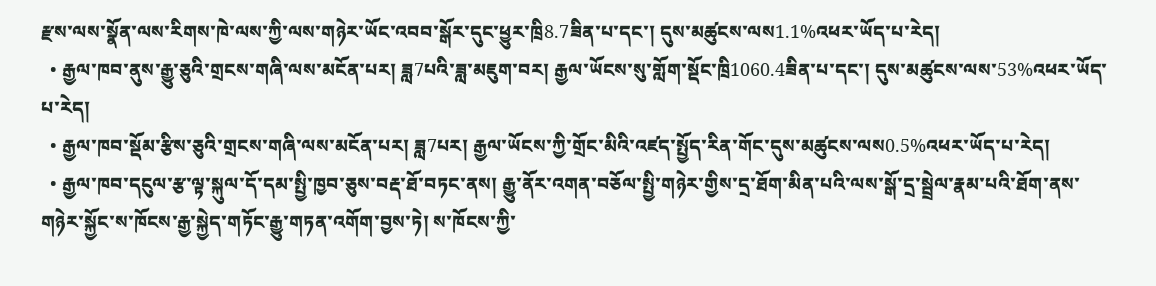རྫས་ལས་སྣོན་ལས་རིགས་ཁེ་ལས་ཀྱི་ལས་གཉེར་ཡོང་འབབ་སྒོར་དུང་ཕྱུར་ཁྲི8.7ཟིན་པ་དང་། དུས་མཚུངས་ལས1.1%འཕར་ཡོད་པ་རེད།
  • རྒྱལ་ཁབ་ནུས་རྒྱུ་ཅུའི་གྲངས་གཞི་ལས་མངོན་པར། ཟླ7པའི་ཟླ་མཇུག་བར། རྒྱལ་ཡོངས་སུ་གློག་སྡོང་ཁྲི1060.4ཟིན་པ་དང་། དུས་མཚུངས་ལས་53%འཕར་ཡོད་པ་རེད།
  • རྒྱལ་ཁབ་སྡོམ་རྩིས་ཅུའི་གྲངས་གཞི་ལས་མངོན་པར། ཟླ7པར། རྒྱལ་ཡོངས་ཀྱི་གྲོང་མིའི་འཛད་སྤྱོད་རིན་གོང་དུས་མཚུངས་ལས0.5%འཕར་ཡོད་པ་རེད།
  • རྒྱལ་ཁབ་དངུལ་རྩ་ལྟ་སྐུལ་དོ་དམ་སྤྱི་ཁྱབ་ཅུས་བརྡ་ཐོ་བཏང་ནས། རྒྱུ་ནོར་འགན་བཅོལ་སྤྱི་གཉེར་གྱིས་དྲ་ཐོག་མིན་པའི་ལས་སྒོ་དྲ་སྦྲེལ་རྣམ་པའི་ཐོག་ནས་གཉེར་སྐྱོང་ས་ཁོངས་རྒྱ་སྐྱེད་གཏོང་རྒྱུ་གཏན་འགོག་བྱས་ཏེ། ས་ཁོངས་ཀྱི་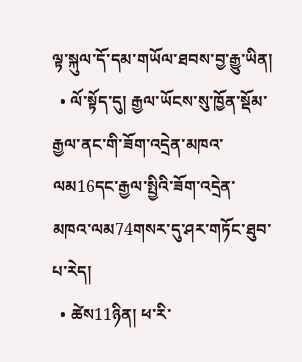ལྟ་སྐུལ་དོ་དམ་གཡོལ་ཐབས་བྱ་རྒྱུ་ཡིན།
  • ལོ་སྟོད་དུ། རྒྱལ་ཡོངས་སུ་ཁྱོན་སྡོམ་རྒྱལ་ནང་གི་ཟོག་འདྲེན་མཁའ་ལམ16དང་རྒྱལ་སྤྱིའི་ཟོག་འདྲེན་མཁའ་ལམ74གསར་དུ་ཤར་གཏོང་ཐུབ་པ་རེད།
  • ཚེས11ཉིན། ཕ་རི་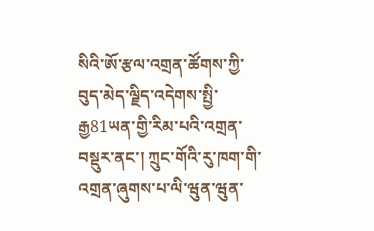སིའི་ཨོ་རྩལ་འགྲན་ཚོགས་ཀྱི་བུད་མེད་ལྗིད་འདེགས་སྤྱི་རྒྱ81ཡན་གྱི་རིམ་པའི་འགྲན་བསྡུར་ནང་། ཀྲུང་གོའི་རུ་ཁག་གི་འགྲན་ཞུགས་པ་ལི་ཝུན་ཝུན་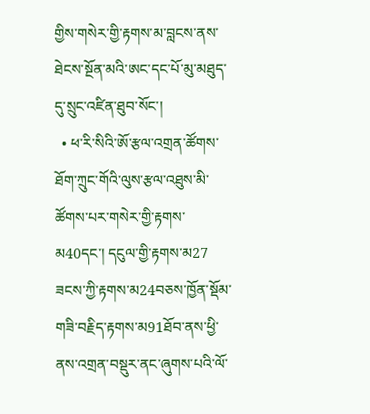གྱིས་གསེར་གྱི་རྟགས་མ་བླངས་ནས་ཐེངས་སྔོན་མའི་ཨང་དང་པོ་མུ་མཐུད་དུ་སྲུང་འཛིན་ཐུབ་སོང་།
  • ཕ་རི་སིའི་ཨོ་རྩལ་འགྲན་ཚོགས་ཐོག་ཀྲུང་གོའི་ལུས་རྩལ་འཐུས་མི་ཚོགས་པར་གསེར་གྱི་རྟགས་མ40དང་། དངུལ་གྱི་རྟགས་མ27 ཟངས་ཀྱི་རྟགས་མ24བཅས་ཁྱོན་སྡོམ་གཟི་བརྗིད་རྟགས་མ91ཐོབ་ནས་ཕྱི་ནས་འགྲན་བསྡུར་ནང་ཞུགས་པའི་ལོ་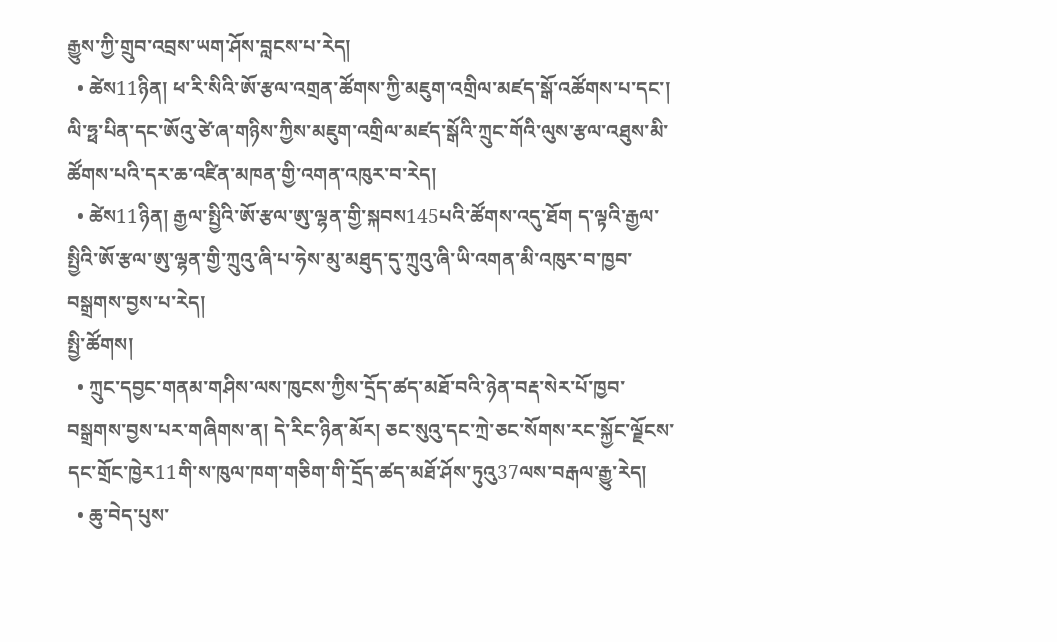རྒྱུས་ཀྱི་གྲུབ་འབྲས་ཡག་ཤོས་བླངས་པ་རེད།
  • ཚེས11ཉིན། ཕ་རི་སིའི་ཨོ་རྩལ་འགྲན་ཚོགས་ཀྱི་མཇུག་འགྲིལ་མཛད་སྒོ་འཚོགས་པ་དང་། ལི་ཧྥ་པིན་དང་ཨོའུ་ཙེ་ཞ་གཉིས་ཀྱིས་མཇུག་འགྲིལ་མཛད་སྒོའི་ཀྲུང་གོའི་ལུས་རྩལ་འཐུས་མི་ཚོགས་པའི་དར་ཆ་འཛིན་མཁན་གྱི་འགན་འཁུར་བ་རེད།
  • ཚེས11ཉིན། རྒྱལ་སྤྱིའི་ཨོ་རྩལ་ཨུ་ལྷན་གྱི་སྐབས145པའི་ཚོགས་འདུ་ཐོག ད་ལྟའི་རྒྱལ་སྤྱིའི་ཨོ་རྩལ་ཨུ་ལྷན་གྱི་ཀྲུའུ་ཞི་པ་ཧེས་མུ་མཐུད་དུ་ཀྲུའུ་ཞི་ཡི་འགན་མི་འཁུར་བ་ཁྱབ་བསྒྲགས་བྱས་པ་རེད།
སྤྱི་ཚོགས།
  • ཀྲུང་དབྱང་གནམ་གཤིས་ལས་ཁུངས་ཀྱིས་དྲོད་ཚད་མཐོ་བའི་ཉེན་བརྡ་སེར་པོ་ཁྱབ་བསྒྲགས་བྱས་པར་གཞིགས་ན། དེ་རིང་ཉིན་མོར། ཅང་སུའུ་དང་ཀྲེ་ཅང་སོགས་རང་སྐྱོང་ལྗོངས་དང་གྲོང་ཁྱེར11གི་ས་ཁུལ་ཁག་གཅིག་གི་དྲོད་ཚད་མཐོ་ཤོས་ཏུའུ37ལས་བརྒལ་རྒྱུ་རེད།
  • ཆུ་བེད་པུས་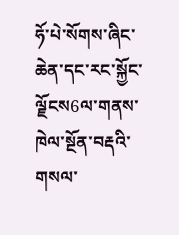ཧོ་པེ་སོགས་ཞིང་ཆེན་དང་རང་སྐྱོང་ལྗོངས6ལ་གནས་ཁེལ་སྔོན་བརྡའི་གསལ་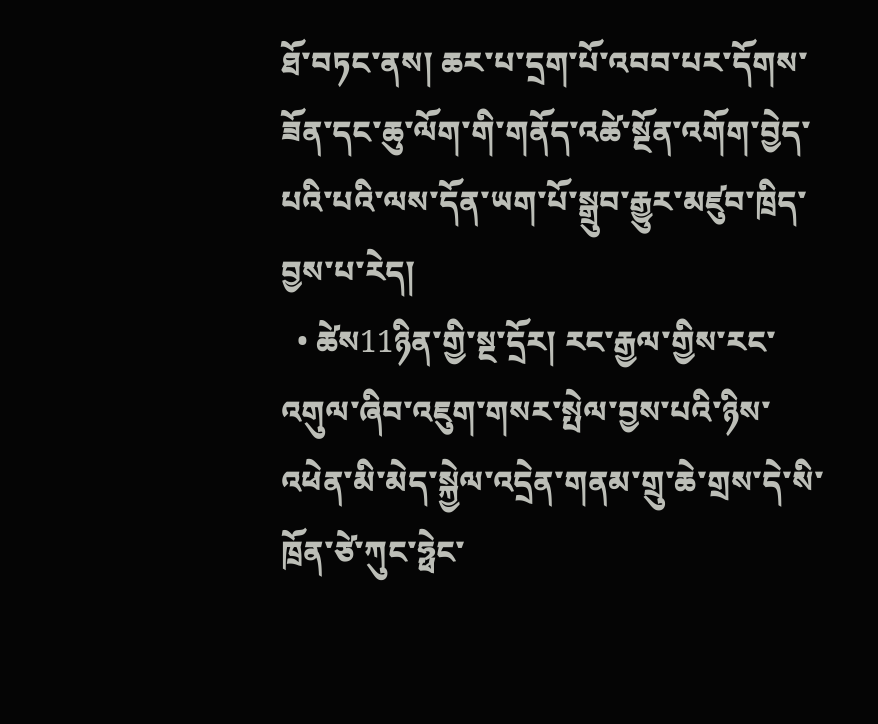ཐོ་བཏང་ནས། ཆར་པ་དྲག་པོ་འབབ་པར་དོགས་ཟོན་དང་ཆུ་ལོག་གི་གནོད་འཚེ་སྔོན་འགོག་བྱེད་པའི་པའི་ལས་དོན་ཡག་པོ་སྒྲུབ་རྒྱུར་མཛུབ་ཁྲིད་བྱས་པ་རེད།
  • ཚེས11ཉིན་གྱི་སྔ་དྲོར། རང་རྒྱལ་གྱིས་རང་འགུལ་ཞིབ་འཇུག་གསར་སྤེལ་བྱས་པའི་ཉིས་འཕེན་མི་མེད་སྐྱེལ་འདྲེན་གནམ་གྲུ་ཆེ་གྲས་དེ་སི་ཁྲོན་ཙེ་ཀུང་ཧྥེང་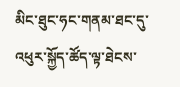མིང་ཐུང་ཧང་གནམ་ཐང་དུ་འཕུར་སྐྱོད་ཚོད་ལྟ་ཐེངས་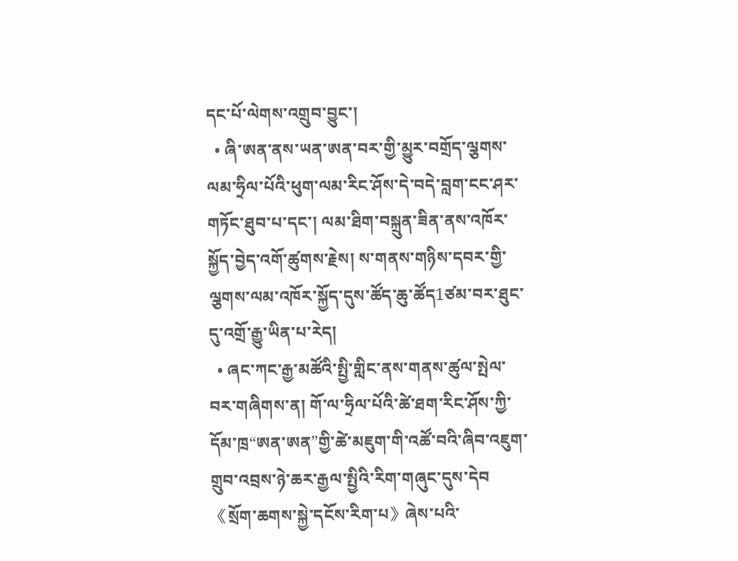དང་པོ་ལེགས་འགྲུབ་བྱུང་།
  • ཞི་ཨན་ནས་ཡན་ཨན་བར་གྱི་མྱུར་བགྲོད་ལྕགས་ལམ་ཧྲིལ་པོའི་ཕུག་ལམ་རིང་ཤོས་དེ་བདེ་བླག་ངང་ཤར་གཏོང་ཐུབ་པ་དང་། ལམ་ཐིག་བསྐྲུན་ཟིན་ནས་འཁོར་སྐྱོད་བྱེད་འགོ་ཚུགས་རྗེས། ས་གནས་གཉིས་དབར་གྱི་ལྕགས་ལམ་འཁོར་སྐྱོད་དུས་ཚོད་ཆུ་ཚོད1ཙམ་བར་ཐུང་དུ་འགྲོ་རྒྱུ་ཡིན་པ་རེད།
  • ཞང་ཀང་རྒྱ་མཚོའི་སྤྱི་གླིང་ནས་གནས་ཚུལ་སྤེལ་བར་གཞིགས་ན། གོ་ལ་ཧྲིལ་པོའི་ཚེ་ཐག་རིང་ཤོས་ཀྱི་དོམ་ཁྲ“ཨན་ཨན”གྱི་ཚེ་མཇུག་གི་འཚོ་བའི་ཞིབ་འཇུག་གྲུབ་འབྲས་ཉེ་ཆར་རྒྱལ་སྤྱིའི་རིག་གཞུང་དུས་དེབ《སྲོག་ཆགས་སྐྱེ་དངོས་རིག་པ》ཞེས་པའི་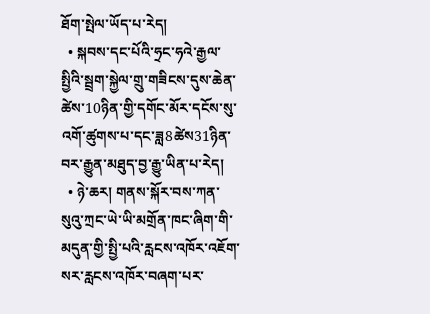ཐོག་སྤེལ་ཡོད་པ་རེད།
  • སྐབས་དང་པོའི་ཧྲང་ཧའེ་རྒྱལ་སྤྱིའི་སྦྲག་སྐྱེལ་གྲུ་གཟིངས་དུས་ཆེན་ཚེས་10ཉིན་གྱི་དགོང་མོར་དངོས་སུ་འགོ་ཚུགས་པ་དང་ཟླ8ཚེས31ཉིན་བར་རྒྱུན་མཐུད་བྱ་རྒྱུ་ཡིན་པ་རེད།
  • ཉེ་ཆར། གནས་སྐོར་བས་ཀན་སུའུ་ཀྲང་ཡེ་ཡི་མགྲོན་ཁང་ཞིག་གི་མདུན་གྱི་སྤྱི་པའི་རླངས་འཁོར་འཇོག་སར་རླངས་འཁོར་བཞག་པར་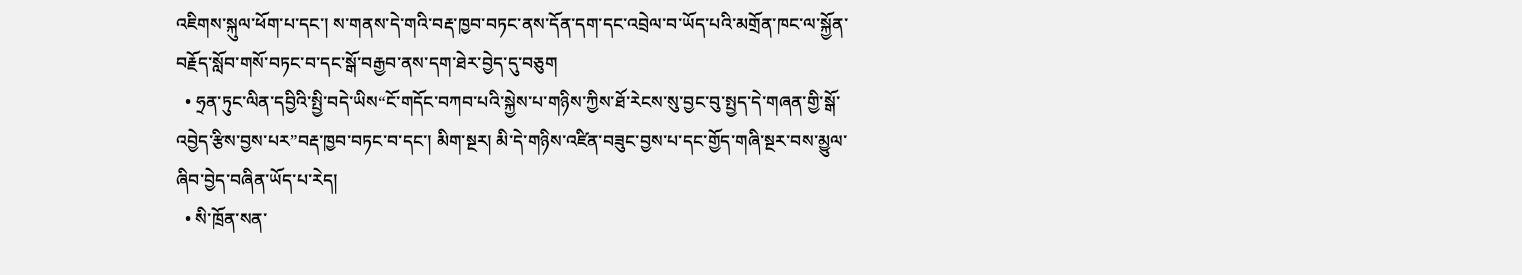འཇིགས་སྐུལ་ཕོག་པ་དང་། ས་གནས་དེ་གའི་བརྡ་ཁྱབ་བཏང་ནས་དོན་དག་དང་འབྲེལ་བ་ཡོད་པའི་མགྲོན་ཁང་ལ་སྐྱོན་བརྗོད་སློབ་གསོ་བཏང་བ་དང་སྒོ་བརྒྱབ་ནས་དག་ཐེར་བྱེད་དུ་བཅུག
  • ཧྲན་ཏུང་ལིན་དབྱིའི་སྤྱི་བདེ་ཡིས“ངོ་གདོང་བཀབ་པའི་སྐྱེས་པ་གཉིས་ཀྱིས་ཐོ་རེངས་སུ་བྱང་བུ་སྤྱད་དེ་གཞན་གྱི་སྒོ་འབྱེད་རྩིས་བྱས་པར”བརྡ་ཁྱབ་བཏང་བ་དང་། མིག་སྔར། མི་དེ་གཉིས་འཛིན་བཟུང་བྱས་པ་དང་གྱོད་གཞི་སྔར་བས་མྱུལ་ཞིབ་བྱེད་བཞིན་ཡོད་པ་རེད།
  • སི་ཁྲོན་སན་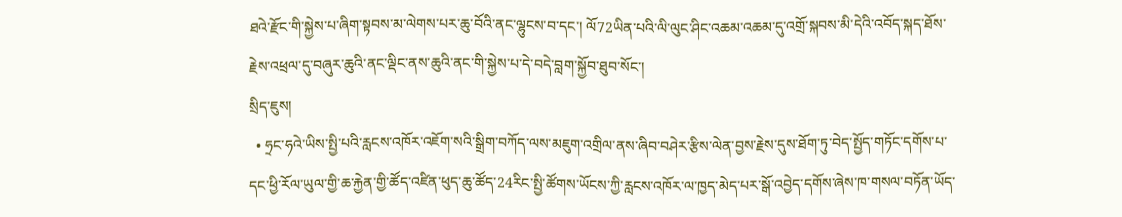ཐའེ་རྫོང་གི་སྐྱེས་པ་ཞིག་སྟབས་མ་ལེགས་པར་ཆུ་བོའི་ནང་ལྷུངས་བ་དང་། ལོ72ཡིན་པའི་ལི་ལུང་ཤིང་འཆམ་འཆམ་དུ་འགྲོ་སྐབས་མི་དེའི་འབོད་སྐད་ཐོས་རྗེས་འཕྲལ་དུ་བཞུར་ཆུའི་ནང་ལྡིང་ནས་ཆུའི་ནང་གི་སྐྱེས་པ་དེ་བདེ་བླག་སྐྱོབ་ཐུབ་སོང་།
སྲིད་ཇུས།
  • ཧྲང་ཧའེ་ཡིས་སྤྱི་པའི་རླངས་འཁོར་འཇོག་སའི་སྒྲིག་བཀོད་ལས་མཇུག་འགྲིལ་ནས་ཞིབ་བཤེར་རྩིས་ལེན་བྱས་རྗེས་དུས་ཐོག་ཏུ་བེད་སྤྱོད་གཏོང་དགོས་པ་དང་ཕྱི་རོལ་ཡུལ་གྱི་ཆ་རྐྱེན་གྱི་ཚོད་འཛིན་ཕུད་ཆུ་ཚོད་24རིང་སྤྱི་ཚོགས་ཡོངས་ཀྱི་རླངས་འཁོར་ལ་ཁྱད་མེད་པར་སྒོ་འབྱེད་དགོས་ཞེས་ཁ་གསལ་བཏོན་ཡོད་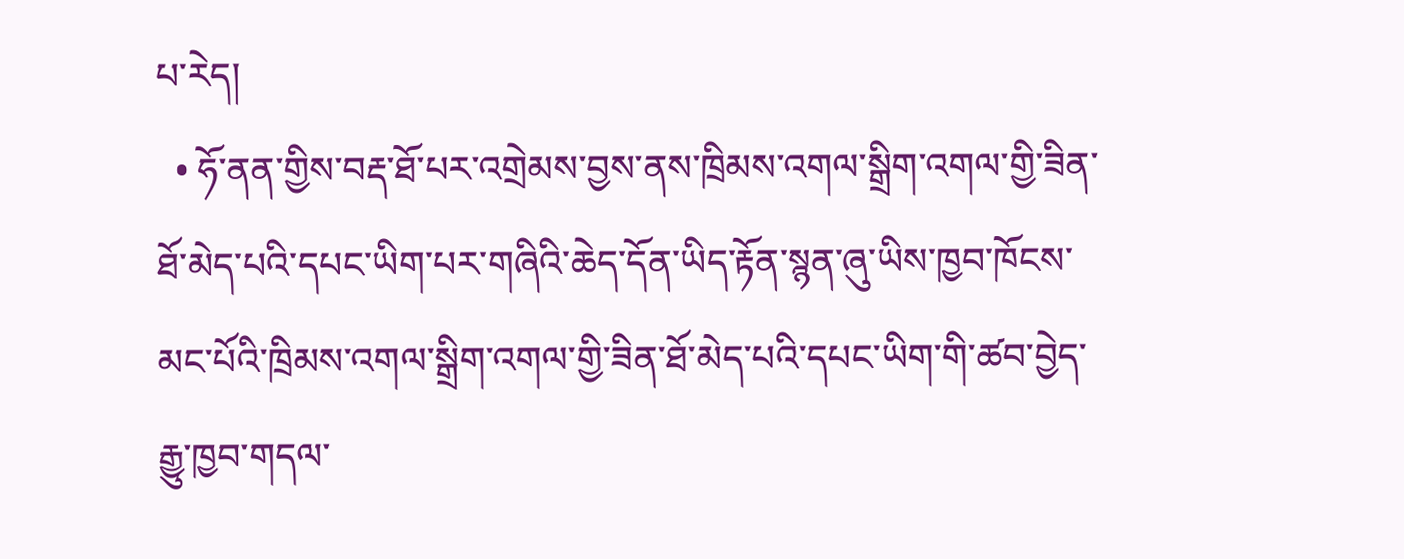པ་རེད།
  • ཧོ་ནན་གྱིས་བརྡ་ཐོ་པར་འགྲེམས་བྱས་ནས་ཁྲིམས་འགལ་སྒྲིག་འགལ་གྱི་ཟིན་ཐོ་མེད་པའི་དཔང་ཡིག་པར་གཞིའི་ཆེད་དོན་ཡིད་རྟོན་སྙན་ཞུ་ཡིས་ཁྱབ་ཁོངས་མང་པོའི་ཁྲིམས་འགལ་སྒྲིག་འགལ་གྱི་ཟིན་ཐོ་མེད་པའི་དཔང་ཡིག་གི་ཚབ་བྱེད་རྒྱུ་ཁྱབ་གདལ་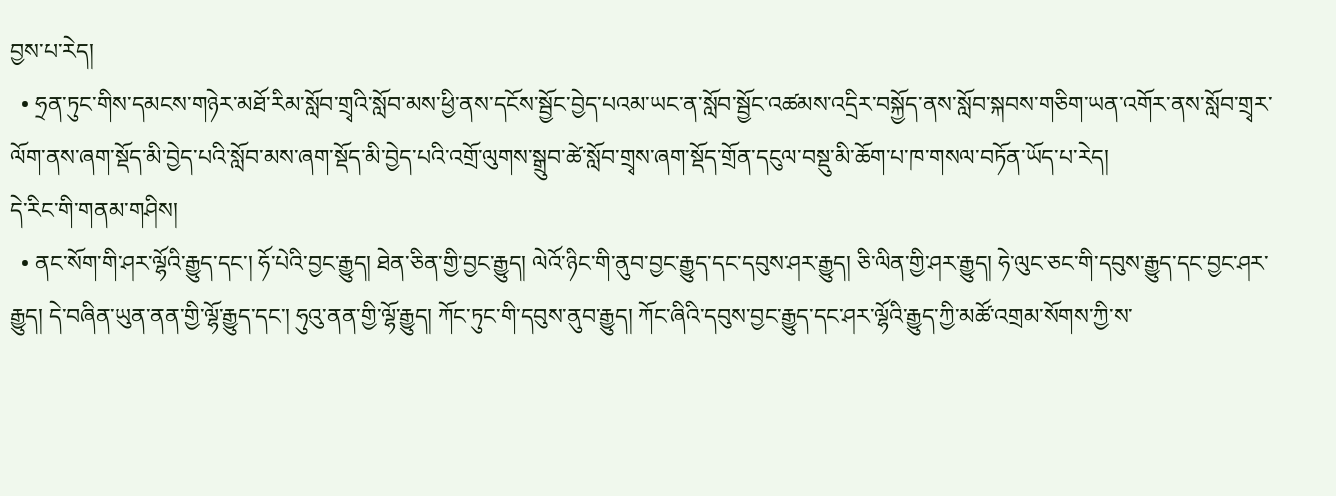བྱས་པ་རེད།
  • ཧྲན་ཏུང་གིས་དམངས་གཉེར་མཐོ་རིམ་སློབ་གྲྭའི་སློབ་མས་ཕྱི་ནས་དངོས་སྦྱོང་བྱེད་པའམ་ཡང་ན་སློབ་སྦྱོང་འཚམས་འདྲིར་བསྐྱོད་ནས་སློབ་སྐབས་གཅིག་ཡན་འགོར་ནས་སློབ་གྲྭར་ལོག་ནས་ཞག་སྡོད་མི་བྱེད་པའི་སློབ་མས་ཞག་སྡོད་མི་བྱེད་པའི་འགྲོ་ལུགས་སྒྲུབ་ཚེ་སློབ་གྲྭས་ཞག་སྡོད་གྲོན་དངུལ་བསྡུ་མི་ཆོག་པ་ཁ་གསལ་བཏོན་ཡོད་པ་རེད།
དེ་རིང་གི་གནམ་གཤིས།
  • ནང་སོག་གི་ཤར་ལྷོའི་རྒྱུད་དང་། ཧོ་པེའི་བྱང་རྒྱུད། ཐེན་ཅིན་གྱི་བྱང་རྒྱུད། ལེའོ་ཉིང་གི་ནུབ་བྱང་རྒྱུད་དང་དབུས་ཤར་རྒྱུད། ཅི་ལིན་གྱི་ཤར་རྒྱུད། ཧེ་ལུང་ཅང་གི་དབུས་རྒྱུད་དང་བྱང་ཤར་རྒྱུད། དེ་བཞིན་ཡུན་ནན་གྱི་ལྷོ་རྒྱུད་དང་། ཧུའུ་ནན་གྱི་ལྷོ་རྒྱུད། ཀོང་ཏུང་གི་དབུས་ནུབ་རྒྱུད། ཀོང་ཞིའི་དབུས་བྱང་རྒྱུད་དང་ཤར་ལྷོའི་རྒྱུད་ཀྱི་མཚོ་འགྲམ་སོགས་ཀྱི་ས་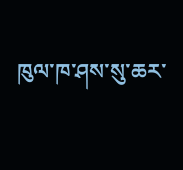ཁུལ་ཁ་ཤས་སུ་ཆར་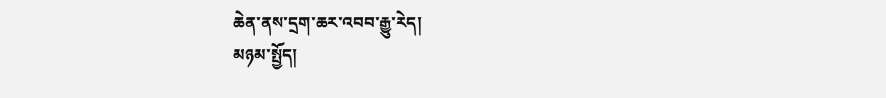ཆེན་ནས་དྲག་ཆར་འབབ་རྒྱུ་རེད།
མཉམ་སྤྱོད།